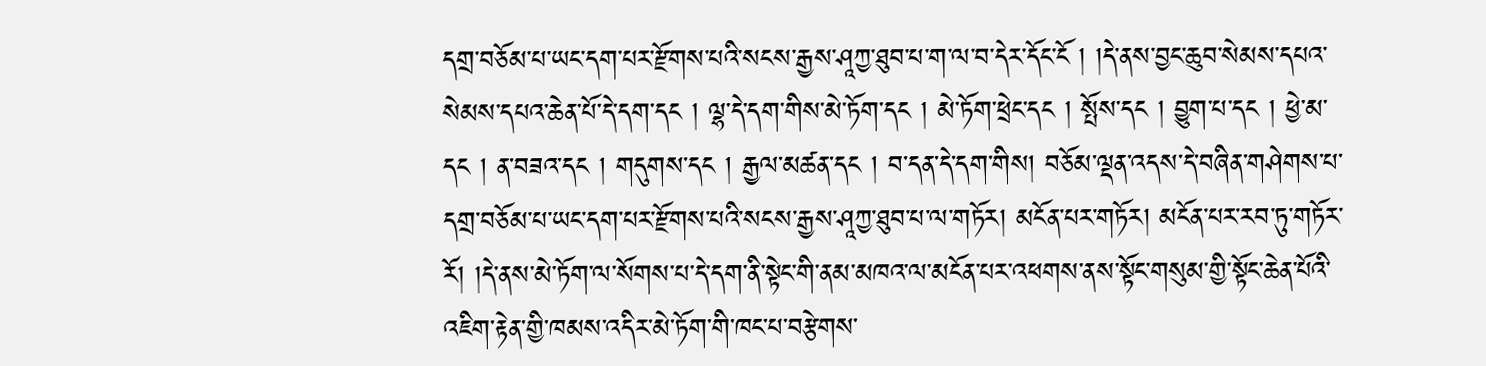དགྲ་བཅོམ་པ་ཡང་དག་པར་རྫོགས་པའི་སངས་རྒྱས་ཤཱཀྱ་ཐུབ་པ་ག་ལ་བ་དེར་དོང་ངོ ། །དེ་ནས་བྱང་ཆུབ་སེམས་དཔའ་སེམས་དཔའ་ཆེན་པོ་དེ་དག་དང ། ལྷ་དེ་དག་གིས་མེ་ཏོག་དང ། མེ་ཏོག་ཕྲེང་དང ། སྤོས་དང ། བྱུག་པ་དང ། ཕྱེ་མ་དང ། ན་བཟའ་དང ། གདུགས་དང ། རྒྱལ་མཚན་དང ། བ་དན་དེ་དག་གིས། བཅོམ་ལྡན་འདས་དེ་བཞིན་གཤེགས་པ་དགྲ་བཅོམ་པ་ཡང་དག་པར་རྫོགས་པའི་སངས་རྒྱས་ཤཱཀྱ་ཐུབ་པ་ལ་གཏོར། མངོན་པར་གཏོར། མངོན་པར་རབ་ཏུ་གཏོར་རོ། །དེ་ནས་མེ་ཏོག་ལ་སོགས་པ་དེ་དག་ནི་སྟེང་གི་ནམ་མཁའ་ལ་མངོན་པར་འཕགས་ནས་སྟོང་གསུམ་གྱི་སྟོང་ཆེན་པོའི་འཇིག་རྟེན་གྱི་ཁམས་འདིར་མེ་ཏོག་གི་ཁང་པ་བརྩེགས་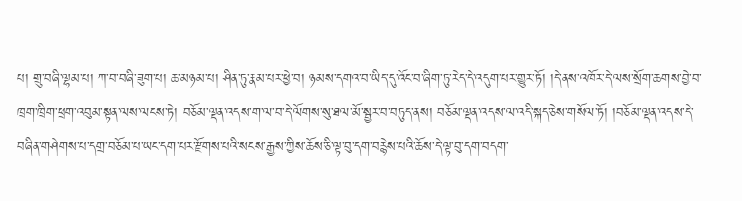པ། གྲུ་བཞི་ལྷམ་པ། ཀ་བ་བཞི་ཟུག་པ། ཆ་མཉམ་པ། ཤིན་ཏུ་རྣམ་པར་ཕྱེ་བ། ཉམས་དགའ་བ་ཡིད་དུ་འོང་བ་ཞིག་ཏུ་རེད་དེ་འདུག་པར་གྱུར་ཏོ། །དེ་ནས་འཁོར་དེ་ལས་སྲོག་ཆགས་བྱེ་བ་ཁྲག་ཁྲིག་ཕྲག་འབུམ་སྟན་ལས་ལངས་ཏེ། བཅོམ་ལྡན་འདས་ག་ལ་བ་དེ་ལོགས་སུ་ཐལ་མོ་སྦྱར་བ་བཏུད་ནས། བཅོམ་ལྡན་འདས་ལ་འདི་སྐད་ཅེས་གསོལ་ཏོ། །བཅོམ་ལྡན་འདས་དེ་བཞིན་གཤེགས་པ་དགྲ་བཅོམ་པ་ཡང་དག་པར་རྫོགས་པའི་སངས་རྒྱས་ཀྱིས་ཆོས་ཅི་ལྟ་བུ་དག་བརྙེས་པའི་ཆོས་དེ་ལྟ་བུ་དག་བདག་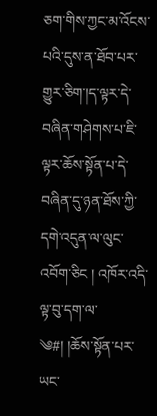ཅག་གིས་ཀྱང་མ་འོངས་པའི་དུས་ན་ཐོབ་པར་གྱུར་ཅིག་།ད་ལྟར་དེ་བཞིན་གཤེགས་པ་ཇི་ལྟར་ཆོས་སྟོན་པ་དེ་བཞིན་དུ་ཉན་ཐོས་ཀྱི་དགེ་འདུན་ལ་ལུང་འབོག་ཅིང ། འཁོར་འདི་ལྟ་བུ་དག་ལ་
༄#། །ཆོས་སྟོན་པར་ཡང་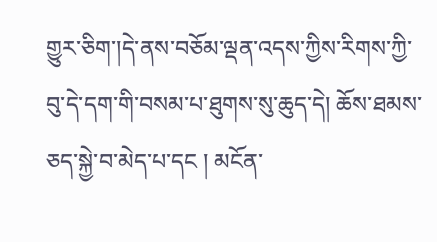གྱུར་ཅིག་།དེ་ནས་བཅོམ་ལྡན་འདས་ཀྱིས་རིགས་ཀྱི་བུ་དེ་དག་གི་བསམ་པ་ཐུགས་སུ་ཆུད་དེ། ཆོས་ཐམས་ཅད་སྐྱེ་བ་མེད་པ་དང ། མངོན་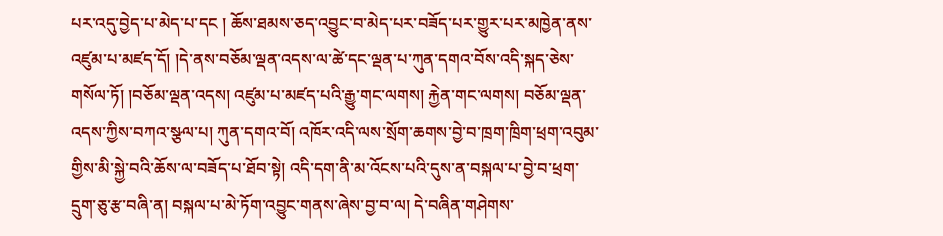པར་འདུ་བྱེད་པ་མེད་པ་དང ། ཆོས་ཐམས་ཅད་འབྱུང་བ་མེད་པར་བཟོད་པར་གྱུར་པར་མཁྱེན་ནས་འཛུམ་པ་མཛད་དོ། །དེ་ནས་བཅོམ་ལྡན་འདས་ལ་ཚེ་དང་ལྡན་པ་ཀུན་དགའ་བོས་འདི་སྐད་ཅེས་གསོལ་ཏོ། །བཅོམ་ལྡན་འདས། འཛུམ་པ་མཛད་པའི་རྒྱུ་གང་ལགས། རྐྱེན་གང་ལགས། བཅོམ་ལྡན་འདས་ཀྱིས་བཀའ་སྩལ་པ། ཀུན་དགའ་བོ། འཁོར་འདི་ལས་སྲོག་ཆགས་བྱེ་བ་ཁྲག་ཁྲིག་ཕྲག་འབུམ་གྱིས་མི་སྐྱེ་བའི་ཆོས་ལ་བཟོད་པ་ཐོབ་སྟེ། འདི་དག་ནི་མ་འོངས་པའི་དུས་ན་བསྐལ་པ་བྱེ་བ་ཕྲག་དྲུག་ཅུ་རྩ་བཞི་ན། བསྐལ་པ་མེ་ཏོག་འབྱུང་གནས་ཞེས་བྱ་བ་ལ། དེ་བཞིན་གཤེགས་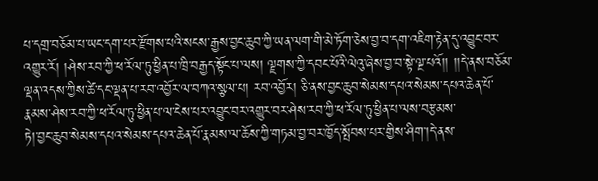པ་དགྲ་བཅོམ་པ་ཡང་དག་པར་རྫོགས་པའི་སངས་རྒྱས་བྱང་ཆུབ་ཀྱི་ཡན་ལག་གི་མེ་ཏོག་ཅེས་བྱ་བ་དག་འཇིག་རྟེན་དུ་འབྱུང་བར་འགྱུར་རོ། །ཤེས་རབ་ཀྱི་ཕ་རོལ་ཏུ་ཕྱིན་པ་ཁྲི་བརྒྱད་སྟོང་པ་ལས། ལྗགས་ཀྱི་དབང་པོའི་ལེའུ་ཞེས་བྱ་བ་སྟེ་ལྔ་པའོ།། །།དེ་ནས་བཅོམ་ལྡན་འདས་ཀྱིས་ཚེ་དང་ལྡན་པ་རབ་འབྱོར་ལ་བཀའ་སྩལ་པ། རབ་འབྱོར། ཅི་ནས་བྱང་ཆུབ་སེམས་དཔའ་སེམས་དཔའ་ཆེན་པོ་རྣམས་ཤེས་རབ་ཀྱི་ཕ་རོལ་ཏུ་ཕྱིན་པ་ལ་ངེས་པར་འབྱུང་བར་འགྱུར་བར་ཤེས་རབ་ཀྱི་ཕ་རོལ་ཏུ་ཕྱིན་པ་ལས་བརྩམས་
ཏེ།་བྱང་ཆུབ་སེམས་དཔའ་སེམས་དཔའ་ཆེན་པོ་རྣམས་ལ་ཆོས་ཀྱི་གཏམ་བྱ་བར་ཁྱོད་སྤོབས་པར་གྱིས་ཤིག་།དེ་ནས་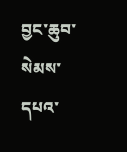བྱང་ཆུབ་སེམས་དཔའ་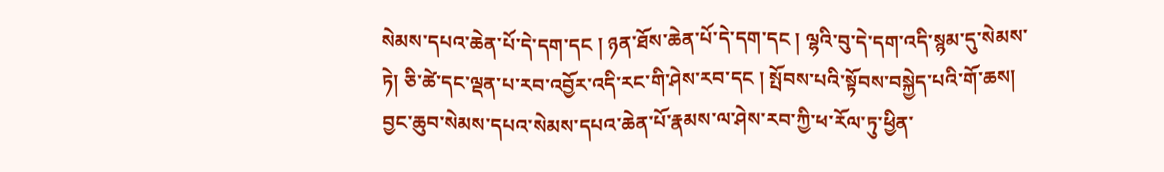སེམས་དཔའ་ཆེན་པོ་དེ་དག་དང ། ཉན་ཐོས་ཆེན་པོ་དེ་དག་དང ། ལྷའི་བུ་དེ་དག་འདི་སྙམ་དུ་སེམས་ཏེ། ཅི་ཚེ་དང་ལྡན་པ་རབ་འབྱོར་འདི་རང་གི་ཤེས་རབ་དང ། སྤོབས་པའི་སྟོབས་བསྐྱེད་པའི་གོ་ཆས། བྱང་ཆུབ་སེམས་དཔའ་སེམས་དཔའ་ཆེན་པོ་རྣམས་ལ་ཤེས་རབ་ཀྱི་ཕ་རོལ་ཏུ་ཕྱིན་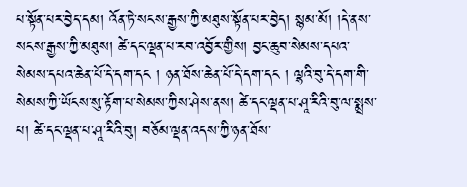པ་སྟོན་པར་བྱེད་དམ། འོན་ཏེ་སངས་རྒྱས་ཀྱི་མཐུས་སྟོན་པར་བྱེད། སྙམ་མོ། །དེ་ནས་སངས་རྒྱས་ཀྱི་མཐུས། ཚེ་དང་ལྡན་པ་རབ་འབྱོར་གྱིས། བྱང་ཆུབ་སེམས་དཔའ་སེམས་དཔའ་ཆེན་པོ་དེ་དག་དང ། ཉན་ཐོས་ཆེན་པོ་དེ་དག་དང ། ལྷའི་བུ་དེ་དག་གི་སེམས་ཀྱི་ཡོངས་སུ་རྟོག་པ་སེམས་ཀྱིས་ཤེས་ནས། ཚེ་དང་ལྡན་པ་ཤཱ་རིའི་བུ་ལ་སྨྲས་པ། ཚེ་དང་ལྡན་པ་ཤཱ་རིའི་བུ། བཅོམ་ལྡན་འདས་ཀྱི་ཉན་ཐོས་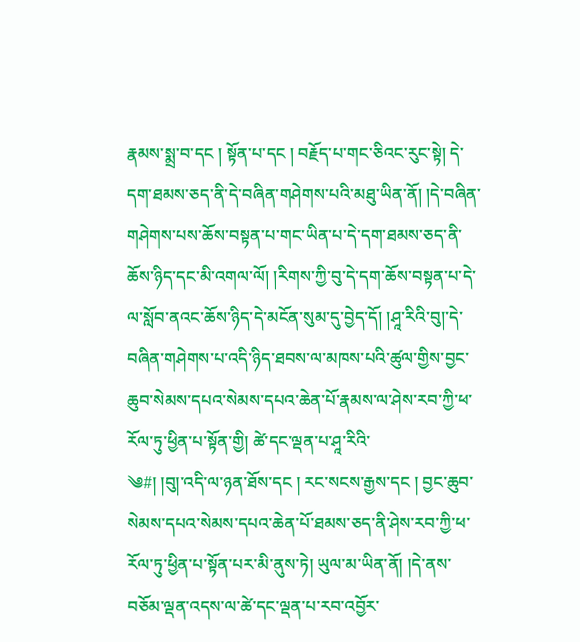རྣམས་སྨྲ་བ་དང ། སྟོན་པ་དང ། བརྗོད་པ་གང་ཅིའང་རུང་སྟེ། དེ་དག་ཐམས་ཅད་ནི་དེ་བཞིན་གཤེགས་པའི་མཐུ་ཡིན་ནོ། །དེ་བཞིན་གཤེགས་པས་ཆོས་བསྟན་པ་གང་ཡིན་པ་དེ་དག་ཐམས་ཅད་ནི་ཆོས་ཉིད་དང་མི་འགལ་ལོ། །རིགས་ཀྱི་བུ་དེ་དག་ཆོས་བསྟན་པ་དེ་ལ་སློབ་ནའང་ཆོས་ཉིད་དེ་མངོན་སུམ་དུ་བྱེད་དོ། །ཤཱ་རིའི་བུ།་དེ་བཞིན་གཤེགས་པ་འདི་ཉིད་ཐབས་ལ་མཁས་པའི་ཚུལ་གྱིས་བྱང་ཆུབ་སེམས་དཔའ་སེམས་དཔའ་ཆེན་པོ་རྣམས་ལ་ཤེས་རབ་ཀྱི་ཕ་རོལ་ཏུ་ཕྱིན་པ་སྟོན་གྱི། ཚེ་དང་ལྡན་པ་ཤཱ་རིའི་
༄#། །བུ།་འདི་ལ་ཉན་ཐོས་དང ། རང་སངས་རྒྱས་དང ། བྱང་ཆུབ་སེམས་དཔའ་སེམས་དཔའ་ཆེན་པོ་ཐམས་ཅད་ནི་ཤེས་རབ་ཀྱི་ཕ་རོལ་ཏུ་ཕྱིན་པ་སྟོན་པར་མི་ནུས་ཏེ། ཡུལ་མ་ཡིན་ནོ། །དེ་ནས་བཅོམ་ལྡན་འདས་ལ་ཚེ་དང་ལྡན་པ་རབ་འབྱོར་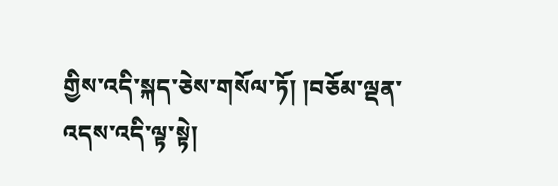གྱིས་འདི་སྐད་ཅེས་གསོལ་ཏོ། །བཅོམ་ལྡན་འདས་འདི་ལྟ་སྟེ།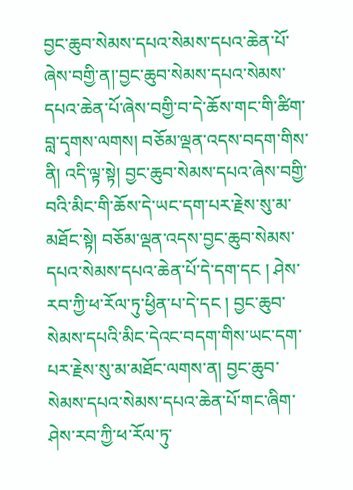བྱང་ཆུབ་སེམས་དཔའ་སེམས་དཔའ་ཆེན་པོ་ཞེས་བགྱི་ན།་བྱང་ཆུབ་སེམས་དཔའ་སེམས་དཔའ་ཆེན་པོ་ཞེས་བགྱི་བ་དེ་ཆོས་གང་གི་ཚིག་བླ་དྭགས་ལགས། བཅོམ་ལྡན་འདས་བདག་གིས་ནི། འདི་ལྟ་སྟེ། བྱང་ཆུབ་སེམས་དཔའ་ཞེས་བགྱི་བའི་མིང་གི་ཆོས་དེ་ཡང་དག་པར་རྗེས་སུ་མ་མཐོང་སྟེ། བཅོམ་ལྡན་འདས་བྱང་ཆུབ་སེམས་དཔའ་སེམས་དཔའ་ཆེན་པོ་དེ་དག་དང ། ཤེས་རབ་ཀྱི་ཕ་རོལ་ཏུ་ཕྱིན་པ་དེ་དང ། བྱང་ཆུབ་སེམས་དཔའི་མིང་དེའང་བདག་གིས་ཡང་དག་པར་རྗེས་སུ་མ་མཐོང་ལགས་ན། བྱང་ཆུབ་སེམས་དཔའ་སེམས་དཔའ་ཆེན་པོ་གང་ཞིག་ཤེས་རབ་ཀྱི་ཕ་རོལ་ཏུ་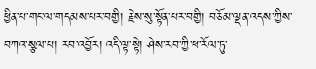ཕྱིན་པ་གང་ལ་གདམས་པར་བགྱི། རྗེས་སུ་སྟོན་པར་བགྱི། བཅོམ་ལྡན་འདས་ཀྱིས་བཀའ་སྩལ་པ། རབ་འབྱོར། འདི་ལྟ་སྟེ། ཤེས་རབ་ཀྱི་ཕ་རོལ་ཏུ་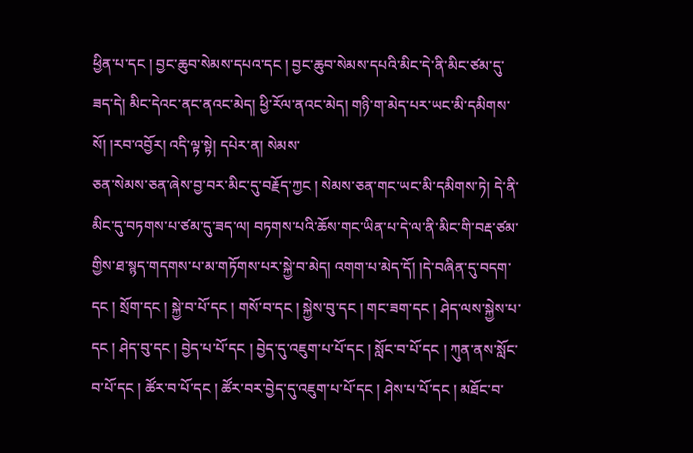ཕྱིན་པ་དང ། བྱང་ཆུབ་སེམས་དཔའ་དང ། བྱང་ཆུབ་སེམས་དཔའི་མིང་དེ་ནི་མིང་ཙམ་དུ་ཟད་དེ། མིང་དེའང་ནང་ནའང་མེད། ཕྱི་རོལ་ནའང་མེད། གཉི་ག་མེད་པར་ཡང་མི་དམིགས་སོ། །རབ་འབྱོར། འདི་ལྟ་སྟེ། དཔེར་ན། སེམས་
ཅན་སེམས་ཅན་ཞེས་བྱ་བར་མིང་དུ་བརྗོད་ཀྱང ། སེམས་ཅན་གང་ཡང་མི་དམིགས་ཏེ། དེ་ནི་མིང་དུ་བཏགས་པ་ཙམ་དུ་ཟད་ལ། བཏགས་པའི་ཆོས་གང་ཡིན་པ་དེ་ལ་ནི་མིང་གི་བརྡ་ཙམ་གྱིས་ཐ་སྙད་གདགས་པ་མ་གཏོགས་པར་སྐྱེ་བ་མེད། འགག་པ་མེད་དོ། །དེ་བཞིན་དུ་བདག་དང ། སྲོག་དང ། སྐྱེ་བ་པོ་དང ། གསོ་བ་དང ། སྐྱེས་བུ་དང ། གང་ཟག་དང ། ཤེད་ལས་སྐྱེས་པ་དང ། ཤེད་བུ་དང ། བྱེད་པ་པོ་དང ། བྱེད་དུ་འཇུག་པ་པོ་དང ། སློང་བ་པོ་དང ། ཀུན་ནས་སློང་བ་པོ་དང ། ཚོར་བ་པོ་དང ། ཚོར་བར་བྱེད་དུ་འཇུག་པ་པོ་དང ། ཤེས་པ་པོ་དང ། མཐོང་བ་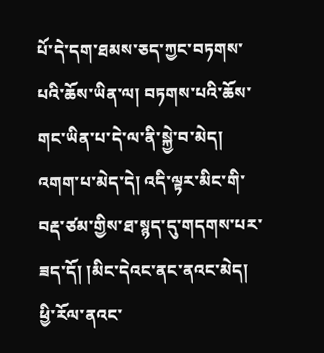པོ་དེ་དག་ཐམས་ཅད་ཀྱང་བཏགས་པའི་ཆོས་ཡིན་ལ། བཏགས་པའི་ཆོས་གང་ཡིན་པ་དེ་ལ་ནི་སྐྱེ་བ་མེད། འགག་པ་མེད་དེ། འདི་ལྟར་མིང་གི་བརྡ་ཙམ་གྱིས་ཐ་སྙད་དུ་གདགས་པར་ཟད་དོ། །མིང་དེའང་ནང་ནའང་མེད། ཕྱི་རོལ་ནའང་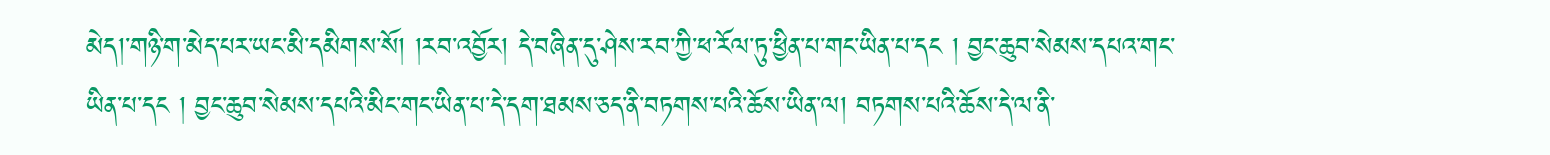མེད།་གཉི་ག་མེད་པར་ཡང་མི་དམིགས་སོ། །རབ་འབྱོར། དེ་བཞིན་དུ་ཤེས་རབ་ཀྱི་ཕ་རོལ་ཏུ་ཕྱིན་པ་གང་ཡིན་པ་དང ། བྱང་ཆུབ་སེམས་དཔའ་གང་ཡིན་པ་དང ། བྱང་ཆུབ་སེམས་དཔའི་མིང་གང་ཡིན་པ་དེ་དག་ཐམས་ཅད་ནི་བཏགས་པའི་ཆོས་ཡིན་ལ། བཏགས་པའི་ཆོས་དེ་ལ་ནི་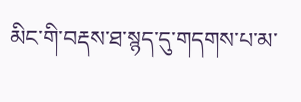མིང་གི་བརྡས་ཐ་སྙད་དུ་གདགས་པ་མ་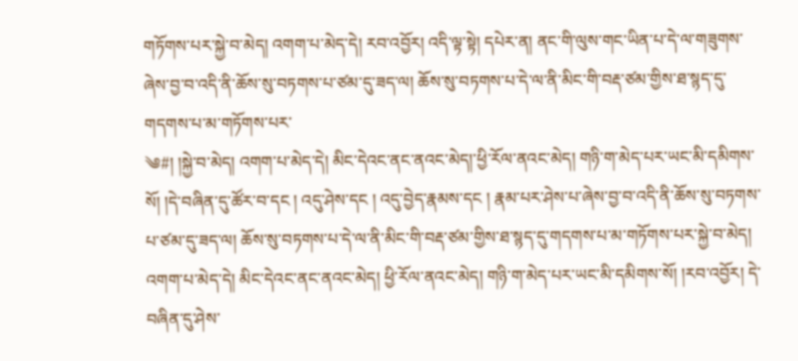གཏོགས་པར་སྐྱེ་བ་མེད། འགག་པ་མེད་དེ། རབ་འབྱོར། འདི་ལྟ་སྟེ། དཔེར་ན། ནང་གི་ལུས་གང་ཡིན་པ་དེ་ལ་གཟུགས་ཞེས་བྱ་བ་འདི་ནི་ཆོས་སུ་བཏགས་པ་ཙམ་དུ་ཟད་ལ། ཆོས་སུ་བཏགས་པ་དེ་ལ་ནི་མིང་གི་བརྡ་ཙམ་གྱིས་ཐ་སྙད་དུ་གདགས་པ་མ་གཏོགས་པར་
༄#། །སྐྱེ་བ་མེད། འགག་པ་མེད་དེ། མིང་དེའང་ནང་ནའང་མེད།་ཕྱི་རོལ་ནའང་མེད། གཉི་ག་མེད་པར་ཡང་མི་དམིགས་སོ། །དེ་བཞིན་དུ་ཚོར་བ་དང ། འདུ་ཤེས་དང ། འདུ་བྱེད་རྣམས་དང ། རྣམ་པར་ཤེས་པ་ཞེས་བྱ་བ་འདི་ནི་ཆོས་སུ་བཏགས་པ་ཙམ་དུ་ཟད་ལ། ཆོས་སུ་བཏགས་པ་དེ་ལ་ནི་མིང་གི་བརྡ་ཙམ་གྱིས་ཐ་སྙད་དུ་གདགས་པ་མ་གཏོགས་པར་སྐྱེ་བ་མེད། འགག་པ་མེད་དེ། མིང་དེའང་ནང་ནའང་མེད། ཕྱི་རོལ་ནའང་མེད། གཉི་ག་མེད་པར་ཡང་མི་དམིགས་སོ། །རབ་འབྱོར། དེ་བཞིན་དུ་ཤེས་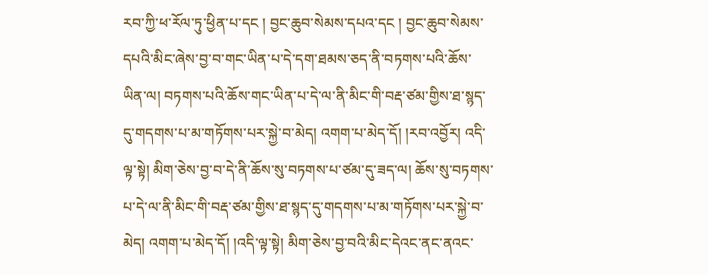རབ་ཀྱི་ཕ་རོལ་ཏུ་ཕྱིན་པ་དང ། བྱང་ཆུབ་སེམས་དཔའ་དང ། བྱང་ཆུབ་སེམས་དཔའི་མིང་ཞེས་བྱ་བ་གང་ཡིན་པ་དེ་དག་ཐམས་ཅད་ནི་བཏགས་པའི་ཆོས་ཡིན་ལ། བཏགས་པའི་ཆོས་གང་ཡིན་པ་དེ་ལ་ནི་མིང་གི་བརྡ་ཙམ་གྱིས་ཐ་སྙད་དུ་གདགས་པ་མ་གཏོགས་པར་སྐྱེ་བ་མེད། འགག་པ་མེད་དོ། །རབ་འབྱོར། འདི་ལྟ་སྟེ། མིག་ཅེས་བྱ་བ་དེ་ནི་ཆོས་སུ་བཏགས་པ་ཙམ་དུ་ཟད་ལ། ཆོས་སུ་བཏགས་པ་དེ་ལ་ནི་མིང་གི་བརྡ་ཙམ་གྱིས་ཐ་སྙད་དུ་གདགས་པ་མ་གཏོགས་པར་སྐྱེ་བ་མེད། འགག་པ་མེད་དོ། །འདི་ལྟ་སྟེ། མིག་ཅེས་བྱ་བའི་མིང་དེའང་ནང་ནའང་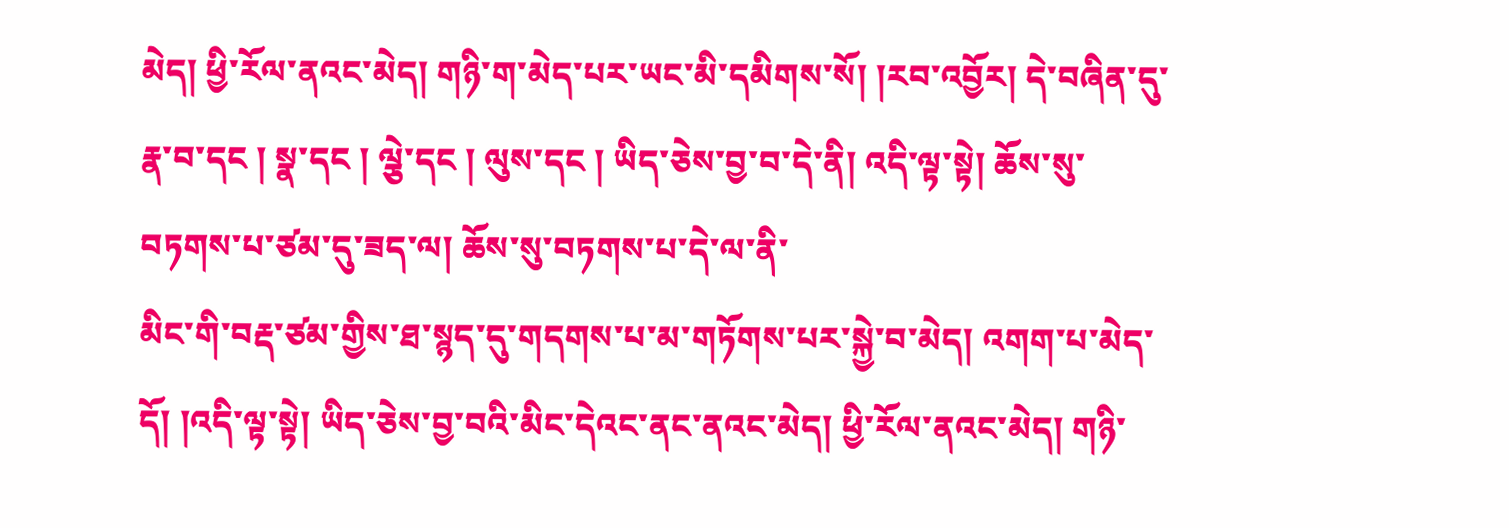མེད། ཕྱི་རོལ་ནའང་མེད། གཉི་ག་མེད་པར་ཡང་མི་དམིགས་སོ། །རབ་འབྱོར། དེ་བཞིན་དུ་རྣ་བ་དང ། སྣ་དང ། ལྕེ་དང ། ལུས་དང ། ཡིད་ཅེས་བྱ་བ་དེ་ནི། འདི་ལྟ་སྟེ། ཆོས་སུ་བཏགས་པ་ཙམ་དུ་ཟད་ལ། ཆོས་སུ་བཏགས་པ་དེ་ལ་ནི་
མིང་གི་བརྡ་ཙམ་གྱིས་ཐ་སྙད་དུ་གདགས་པ་མ་གཏོགས་པར་སྐྱེ་བ་མེད། འགག་པ་མེད་དོ། །འདི་ལྟ་སྟེ། ཡིད་ཅེས་བྱ་བའི་མིང་དེའང་ནང་ནའང་མེད། ཕྱི་རོལ་ནའང་མེད། གཉི་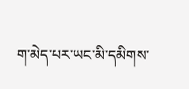ག་མེད་པར་ཡང་མི་དམིགས་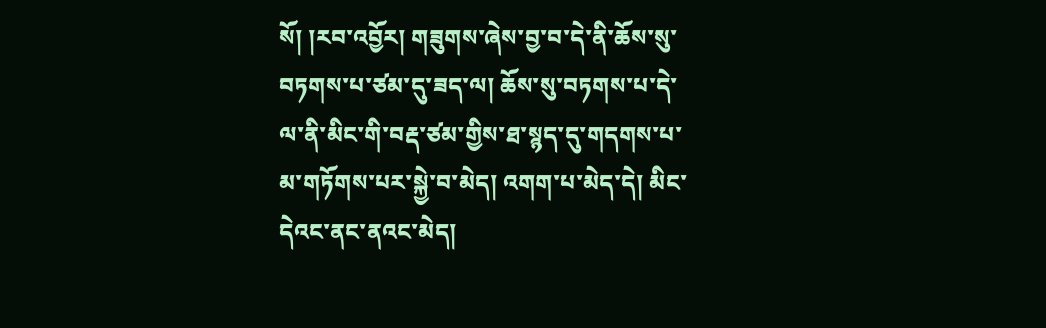སོ། །རབ་འབྱོར། གཟུགས་ཞེས་བྱ་བ་དེ་ནི་ཆོས་སུ་བཏགས་པ་ཙམ་དུ་ཟད་ལ། ཆོས་སུ་བཏགས་པ་དེ་ལ་ནི་མིང་གི་བརྡ་ཙམ་གྱིས་ཐ་སྙད་དུ་གདགས་པ་མ་གཏོགས་པར་སྐྱེ་བ་མེད། འགག་པ་མེད་དེ། མིང་དེའང་ནང་ནའང་མེད།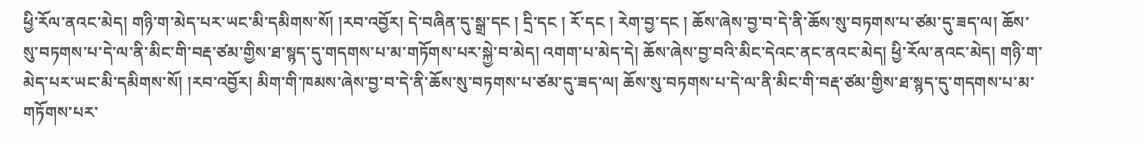ཕྱི་རོལ་ནའང་མེད། གཉི་ག་མེད་པར་ཡང་མི་དམིགས་སོ། །རབ་འབྱོར། དེ་བཞིན་དུ་སྒྲ་དང ། དྲི་དང ། རོ་དང ། རེག་བྱ་དང ། ཆོས་ཞེས་བྱ་བ་དེ་ནི་ཆོས་སུ་བཏགས་པ་ཙམ་དུ་ཟད་ལ། ཆོས་སུ་བཏགས་པ་དེ་ལ་ནི་མིང་གི་བརྡ་ཙམ་གྱིས་ཐ་སྙད་དུ་གདགས་པ་མ་གཏོགས་པར་སྐྱེ་བ་མེད། འགག་པ་མེད་དེ། ཆོས་ཞེས་བྱ་བའི་མིང་དེའང་ནང་ནའང་མེད། ཕྱི་རོལ་ནའང་མེད། གཉི་ག་མེད་པར་ཡང་མི་དམིགས་སོ། །རབ་འབྱོར། མིག་གི་ཁམས་ཞེས་བྱ་བ་དེ་ནི་ཆོས་སུ་བཏགས་པ་ཙམ་དུ་ཟད་ལ། ཆོས་སུ་བཏགས་པ་དེ་ལ་ནི་མིང་གི་བརྡ་ཙམ་གྱིས་ཐ་སྙད་དུ་གདགས་པ་མ་གཏོགས་པར་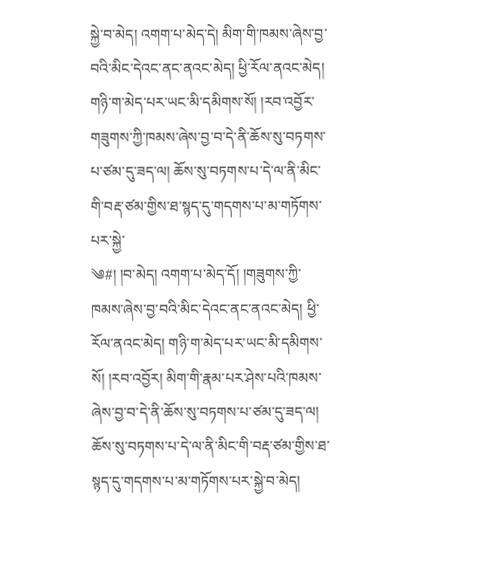སྐྱེ་བ་མེད། འགག་པ་མེད་དེ། མིག་གི་ཁམས་ཞེས་བྱ་བའི་མིང་དེའང་ནང་ནའང་མེད། ཕྱི་རོལ་ནའང་མེད། གཉི་ག་མེད་པར་ཡང་མི་དམིགས་སོ། །རབ་འབྱོར་གཟུགས་ཀྱི་ཁམས་ཞེས་བྱ་བ་དེ་ནི་ཆོས་སུ་བཏགས་པ་ཙམ་དུ་ཟད་ལ། ཆོས་སུ་བཏགས་པ་དེ་ལ་ནི་མིང་གི་བརྡ་ཙམ་གྱིས་ཐ་སྙད་དུ་གདགས་པ་མ་གཏོགས་པར་སྐྱེ་
༄#། །བ་མེད། འགག་པ་མེད་དོ། །གཟུགས་ཀྱི་ཁམས་ཞེས་བྱ་བའི་མིང་དེའང་ནང་ནའང་མེད། ཕྱི་རོལ་ནའང་མེད། གཉི་ག་མེད་པར་ཡང་མི་དམིགས་སོ། །རབ་འབྱོར། མིག་གི་རྣམ་པར་ཤེས་པའི་ཁམས་ཞེས་བྱ་བ་དེ་ནི་ཆོས་སུ་བཏགས་པ་ཙམ་དུ་ཟད་ལ། ཆོས་སུ་བཏགས་པ་དེ་ལ་ནི་མིང་གི་བརྡ་ཙམ་གྱིས་ཐ་སྙད་དུ་གདགས་པ་མ་གཏོགས་པར་སྐྱེ་བ་མེད།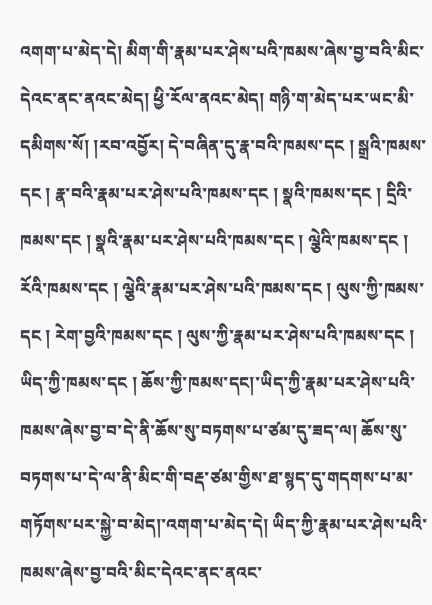འགག་པ་མེད་དེ། མིག་གི་རྣམ་པར་ཤེས་པའི་ཁམས་ཞེས་བྱ་བའི་མིང་དེའང་ནང་ནའང་མེད། ཕྱི་རོལ་ནའང་མེད། གཉི་ག་མེད་པར་ཡང་མི་དམིགས་སོ། །རབ་འབྱོར། དེ་བཞིན་དུ་རྣ་བའི་ཁམས་དང ། སྒྲའི་ཁམས་དང ། རྣ་བའི་རྣམ་པར་ཤེས་པའི་ཁམས་དང ། སྣའི་ཁམས་དང ། དྲིའི་ཁམས་དང ། སྣའི་རྣམ་པར་ཤེས་པའི་ཁམས་དང ། ལྕེའི་ཁམས་དང ། རོའི་ཁམས་དང ། ལྕེའི་རྣམ་པར་ཤེས་པའི་ཁམས་དང ། ལུས་ཀྱི་ཁམས་དང ། རེག་བྱའི་ཁམས་དང ། ལུས་ཀྱི་རྣམ་པར་ཤེས་པའི་ཁམས་དང ། ཡིད་ཀྱི་ཁམས་དང ། ཆོས་ཀྱི་ཁམས་དང།་ཡིད་ཀྱི་རྣམ་པར་ཤེས་པའི་ཁམས་ཞེས་བྱ་བ་དེ་ནི་ཆོས་སུ་བཏགས་པ་ཙམ་དུ་ཟད་ལ། ཆོས་སུ་བཏགས་པ་དེ་ལ་ནི་མིང་གི་བརྡ་ཙམ་གྱིས་ཐ་སྙད་དུ་གདགས་པ་མ་གཏོགས་པར་སྐྱེ་བ་མེད།་འགག་པ་མེད་དེ། ཡིད་ཀྱི་རྣམ་པར་ཤེས་པའི་ཁམས་ཞེས་བྱ་བའི་མིང་དེའང་ནང་ནའང་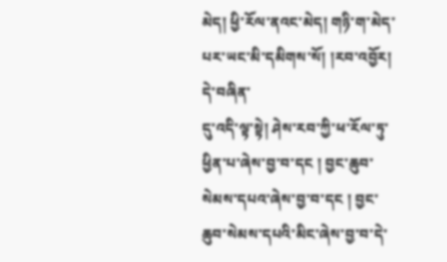མེད། ཕྱི་རོལ་ནའང་མེད། གཉི་ག་མེད་པར་ཡང་མི་དམིགས་སོ། །རབ་འབྱོར། དེ་བཞིན་
དུ་འདི་ལྟ་སྟེ། ཤེས་རབ་ཀྱི་ཕ་རོལ་ཏུ་ཕྱིན་པ་ཞེས་བྱ་བ་དང ། བྱང་ཆུབ་སེམས་དཔའ་ཞེས་བྱ་བ་དང ། བྱང་ཆུབ་སེམས་དཔའི་མིང་ཞེས་བྱ་བ་དེ་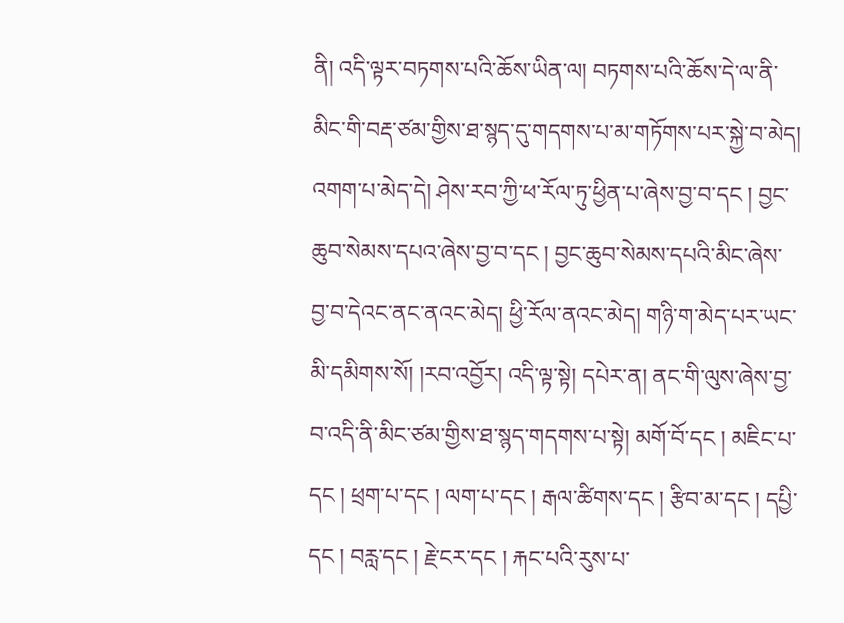ནི། འདི་ལྟར་བཏགས་པའི་ཆོས་ཡིན་ལ། བཏགས་པའི་ཆོས་དེ་ལ་ནི་མིང་གི་བརྡ་ཙམ་གྱིས་ཐ་སྙད་དུ་གདགས་པ་མ་གཏོགས་པར་སྐྱེ་བ་མེད། འགག་པ་མེད་དེ། ཤེས་རབ་ཀྱི་ཕ་རོལ་ཏུ་ཕྱིན་པ་ཞེས་བྱ་བ་དང ། བྱང་ཆུབ་སེམས་དཔའ་ཞེས་བྱ་བ་དང ། བྱང་ཆུབ་སེམས་དཔའི་མིང་ཞེས་བྱ་བ་དེའང་ནང་ནའང་མེད། ཕྱི་རོལ་ནའང་མེད། གཉི་ག་མེད་པར་ཡང་མི་དམིགས་སོ། །རབ་འབྱོར། འདི་ལྟ་སྟེ། དཔེར་ན། ནང་གི་ལུས་ཞེས་བྱ་བ་འདི་ནི་མིང་ཙམ་གྱིས་ཐ་སྙད་གདགས་པ་སྟེ། མགོ་བོ་དང ། མཇིང་པ་དང ། ཕྲག་པ་དང ། ལག་པ་དང ། རྒལ་ཚིགས་དང ། རྩིབ་མ་དང ། དཔྱི་དང ། བརླ་དང ། རྗེ་ངར་དང ། རྐང་པའི་རུས་པ་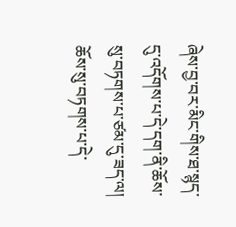ཞེས་བྱ་བར་མིང་གིས་ཐ་སྙད་དུ་འདོགས་པ་དེ་དག་ནི་ཆོས་སུ་བཏགས་པ་ཙམ་དུ་ཟད་ལ། ཆོས་སུ་བཏགས་པ་དེ་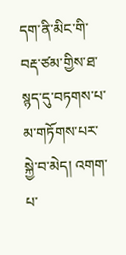དག་ནི་མིང་གི་བརྡ་ཙམ་གྱིས་ཐ་སྙད་དུ་བཏགས་པ་མ་གཏོགས་པར་སྐྱེ་བ་མེད། འགག་པ་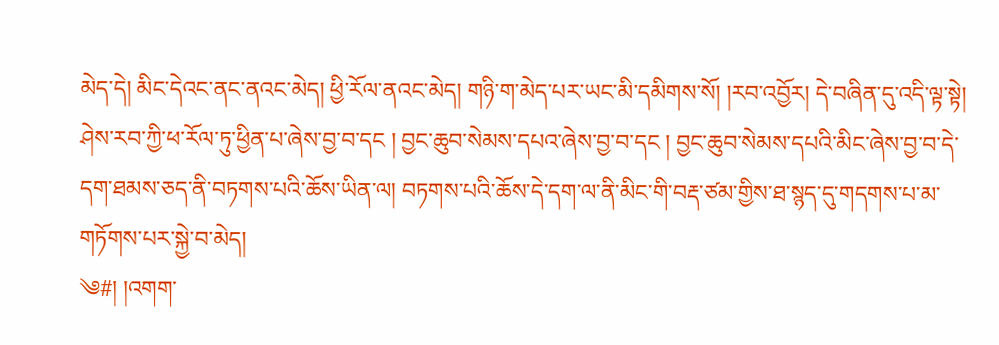མེད་དེ། མིང་དེའང་ནང་ནའང་མེད། ཕྱི་རོལ་ནའང་མེད། གཉི་ག་མེད་པར་ཡང་མི་དམིགས་སོ། །རབ་འབྱོར། དེ་བཞིན་དུ་འདི་ལྟ་སྟེ། ཤེས་རབ་ཀྱི་ཕ་རོལ་ཏུ་ཕྱིན་པ་ཞེས་བྱ་བ་དང ། བྱང་ཆུབ་སེམས་དཔའ་ཞེས་བྱ་བ་དང ། བྱང་ཆུབ་སེམས་དཔའི་མིང་ཞེས་བྱ་བ་དེ་དག་ཐམས་ཅད་ནི་བཏགས་པའི་ཆོས་ཡིན་ལ། བཏགས་པའི་ཆོས་དེ་དག་ལ་ནི་མིང་གི་བརྡ་ཙམ་གྱིས་ཐ་སྙད་དུ་གདགས་པ་མ་གཏོགས་པར་སྐྱེ་བ་མེད།
༄#། །འགག་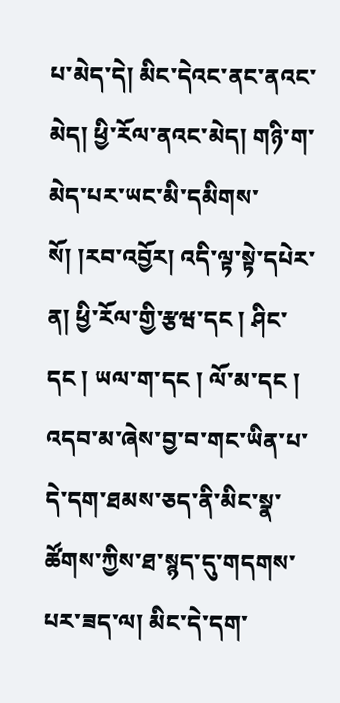པ་མེད་དེ། མིང་དེའང་ནང་ནའང་མེད། ཕྱི་རོལ་ནའང་མེད། གཉི་ག་མེད་པར་ཡང་མི་དམིགས་སོ། །རབ་འབྱོར། འདི་ལྟ་སྟེ་དཔེར་ན། ཕྱི་རོལ་གྱི་རྩཝ་དང ། ཤིང་དང ། ཡལ་ག་དང ། ལོ་མ་དང ། འདབ་མ་ཞེས་བྱ་བ་གང་ཡིན་པ་དེ་དག་ཐམས་ཅད་ནི་མིང་སྣ་ཚོགས་ཀྱིས་ཐ་སྙད་དུ་གདགས་པར་ཟད་ལ། མིང་དེ་དག་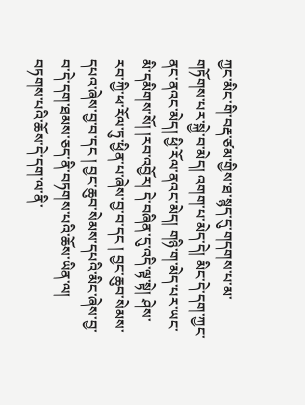ཀྱང་མིང་གི་བརྡ་ཙམ་གྱིས་ཐ་སྙད་དུ་གདགས་པ་མ་གཏོགས་པར་སྐྱེ་བ་མེད། འགག་པ་མེད་དེ། མིང་དེ་དག་ཀྱང་ནང་ནའང་མེད། ཕྱི་རོལ་ནའང་མེད། གཉི་ག་མེད་པར་ཡང་མི་དམིགས་སོ། །རབ་འབྱོར། དེ་བཞིན་དུ་འདི་ལྟ་སྟེ། ཤེས་རབ་ཀྱི་ཕ་རོལ་ཏུ་ཕྱིན་པ་ཞེས་བྱ་བ་དང ། བྱང་ཆུབ་སེམས་དཔའ་ཞེས་བྱ་བ་དང ། བྱང་ཆུབ་སེམས་དཔའི་མིང་ཞེས་བྱ་བ་དེ་དག་ཐམས་ཅད་ནི་བཏགས་པའི་ཆོས་ཡིན་ལ། བཏགས་པའི་ཆོས་དེ་དག་ལ་ནི་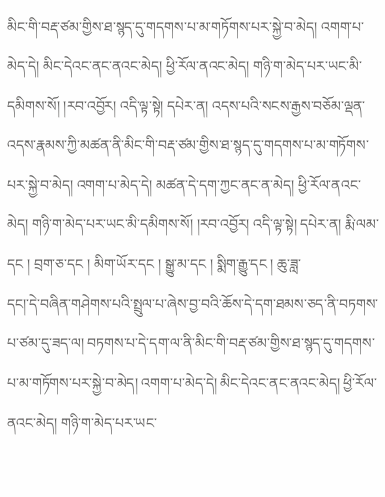མིང་གི་བརྡ་ཙམ་གྱིས་ཐ་སྙད་དུ་གདགས་པ་མ་གཏོགས་པར་སྐྱེ་བ་མེད། འགག་པ་མེད་དེ། མིང་དེའང་ནང་ནའང་མེད། ཕྱི་རོལ་ནའང་མེད། གཉི་ག་མེད་པར་ཡང་མི་དམིགས་སོ། །རབ་འབྱོར། འདི་ལྟ་སྟེ། དཔེར་ན། འདས་པའི་སངས་རྒྱས་བཅོམ་ལྡན་འདས་རྣམས་ཀྱི་མཚན་ནི་མིང་གི་བརྡ་ཙམ་གྱིས་ཐ་སྙད་དུ་གདགས་པ་མ་གཏོགས་པར་སྐྱེ་བ་མེད། འགག་པ་མེད་དེ། མཚན་དེ་དག་ཀྱང་ནང་ན་མེད། ཕྱི་རོལ་ནའང་མེད། གཉི་ག་མེད་པར་ཡང་མི་དམིགས་སོ། །རབ་འབྱོར། འདི་ལྟ་སྟེ། དཔེར་ན། རྨི་ལམ་དང ། བྲག་ཅ་དང ། མིག་ཡོར་དང ། སྒྱུ་མ་དང ། སྨིག་རྒྱུ་དང ། ཆུ་ཟླ་
དང།་དེ་བཞིན་གཤེགས་པའི་སྤྲུལ་པ་ཞེས་བྱ་བའི་ཆོས་དེ་དག་ཐམས་ཅད་ནི་བཏགས་པ་ཙམ་དུ་ཟད་ལ། བཏགས་པ་དེ་དག་ལ་ནི་མིང་གི་བརྡ་ཙམ་གྱིས་ཐ་སྙད་དུ་གདགས་པ་མ་གཏོགས་པར་སྐྱེ་བ་མེད། འགག་པ་མེད་དེ། མིང་དེའང་ནང་ནའང་མེད། ཕྱི་རོལ་ནའང་མེད། གཉི་ག་མེད་པར་ཡང་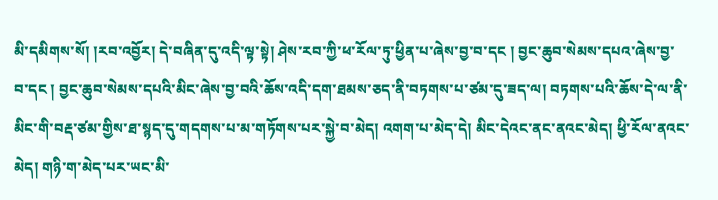མི་དམིགས་སོ། །རབ་འབྱོར། དེ་བཞིན་དུ་འདི་ལྟ་སྟེ། ཤེས་རབ་ཀྱི་ཕ་རོལ་ཏུ་ཕྱིན་པ་ཞེས་བྱ་བ་དང ། བྱང་ཆུབ་སེམས་དཔའ་ཞེས་བྱ་བ་དང ། བྱང་ཆུབ་སེམས་དཔའི་མིང་ཞེས་བྱ་བའི་ཆོས་འདི་དག་ཐམས་ཅད་ནི་བཏགས་པ་ཙམ་དུ་ཟད་ལ། བཏགས་པའི་ཆོས་དེ་ལ་ནི་མིང་གི་བརྡ་ཙམ་གྱིས་ཐ་སྙད་དུ་གདགས་པ་མ་གཏོགས་པར་སྐྱེ་བ་མེད། འགག་པ་མེད་དེ། མིང་དེའང་ནང་ནའང་མེད། ཕྱི་རོལ་ནའང་མེད། གཉི་ག་མེད་པར་ཡང་མི་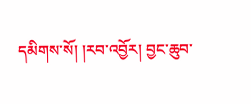དམིགས་སོ། །རབ་འབྱོར། བྱང་ཆུབ་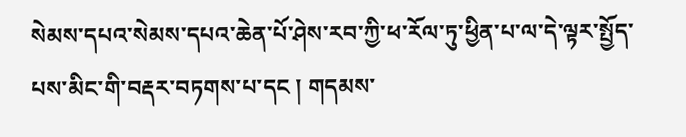སེམས་དཔའ་སེམས་དཔའ་ཆེན་པོ་ཤེས་རབ་ཀྱི་ཕ་རོལ་ཏུ་ཕྱིན་པ་ལ་དེ་ལྟར་སྤྱོད་པས་མིང་གི་བརྡར་བཏགས་པ་དང ། གདམས་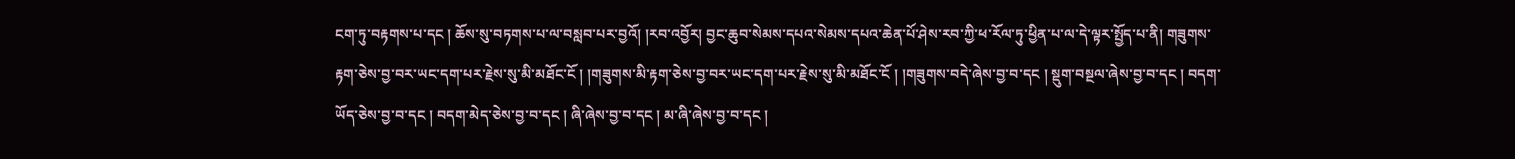ངག་ཏུ་བརྟགས་པ་དང ། ཆོས་སུ་བཏགས་པ་ལ་བསླབ་པར་བྱའོ། །རབ་འབྱོར། བྱང་ཆུབ་སེམས་དཔའ་སེམས་དཔའ་ཆེན་པོ་ཤེས་རབ་ཀྱི་ཕ་རོལ་ཏུ་ཕྱིན་པ་ལ་དེ་ལྟར་སྤྱོད་པ་ནི། གཟུགས་རྟག་ཅེས་བྱ་བར་ཡང་དག་པར་རྗེས་སུ་མི་མཐོང་ངོ ། །གཟུགས་མི་རྟག་ཅེས་བྱ་བར་ཡང་དག་པར་རྗེས་སུ་མི་མཐོང་ངོ ། །གཟུགས་བདེ་ཞེས་བྱ་བ་དང ། སྡུག་བསྔལ་ཞེས་བྱ་བ་དང ། བདག་ཡོད་ཅེས་བྱ་བ་དང ། བདག་མེད་ཅེས་བྱ་བ་དང ། ཞི་ཞེས་བྱ་བ་དང ། མ་ཞི་ཞེས་བྱ་བ་དང །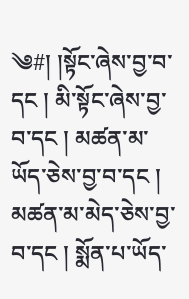༄#། །སྟོང་ཞེས་བྱ་བ་དང ། མི་སྟོང་ཞེས་བྱ་བ་དང ། མཚན་མ་ཡོད་ཅེས་བྱ་བ་དང ། མཚན་མ་མེད་ཅེས་བྱ་བ་དང ། སྨོན་པ་ཡོད་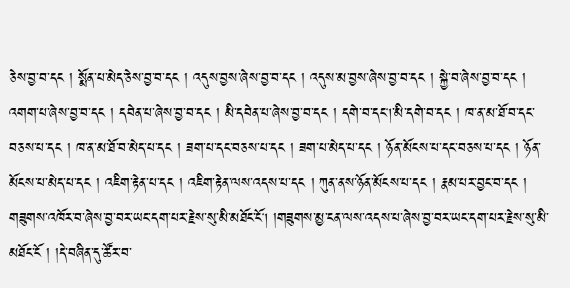ཅེས་བྱ་བ་དང ། སྨོན་པ་མེད་ཅེས་བྱ་བ་དང ། འདུས་བྱས་ཞེས་བྱ་བ་དང ། འདུས་མ་བྱས་ཞེས་བྱ་བ་དང ། སྐྱེ་བ་ཞེས་བྱ་བ་དང ། འགག་པ་ཞེས་བྱ་བ་དང ། དབེན་པ་ཞེས་བྱ་བ་དང ། མི་དབེན་པ་ཞེས་བྱ་བ་དང ། དགེ་བ་དང།་མི་དགེ་བ་དང ། ཁ་ན་མ་ཐོ་བ་དང་བཅས་པ་དང ། ཁ་ན་མ་ཐོ་བ་མེད་པ་དང ། ཟག་པ་དང་བཅས་པ་དང ། ཟག་པ་མེད་པ་དང ། ཉོན་མོངས་པ་དང་བཅས་པ་དང ། ཉོན་མོངས་པ་མེད་པ་དང ། འཇིག་རྟེན་པ་དང ། འཇིག་རྟེན་ལས་འདས་པ་དང ། ཀུན་ནས་ཉོན་མོངས་པ་དང ། རྣམ་པར་བྱང་བ་དང ། གཟུགས་འཁོར་བ་ཞེས་བྱ་བར་ཡང་དག་པར་རྗེས་སུ་མི་མཐོང་ངོ། །གཟུགས་མྱ་ངན་ལས་འདས་པ་ཞེས་བྱ་བར་ཡང་དག་པར་རྗེས་སུ་མི་མཐོང་ངོ ། །དེ་བཞིན་དུ་ཚོར་བ་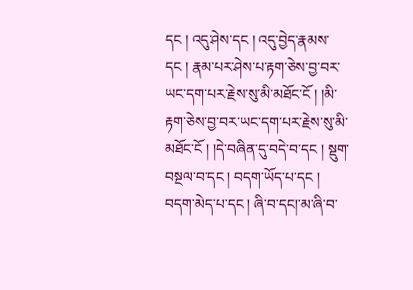དང ། འདུ་ཤེས་དང ། འདུ་བྱེད་རྣམས་དང ། རྣམ་པར་ཤེས་པ་རྟག་ཅེས་བྱ་བར་ཡང་དག་པར་རྗེས་སུ་མི་མཐོང་ངོ ། །མི་རྟག་ཅེས་བྱ་བར་ཡང་དག་པར་རྗེས་སུ་མི་མཐོང་ངོ ། །དེ་བཞིན་དུ་བདེ་བ་དང ། སྡུག་བསྔལ་བ་དང ། བདག་ཡོད་པ་དང ། བདག་མེད་པ་དང ། ཞི་བ་དང།་མ་ཞི་བ་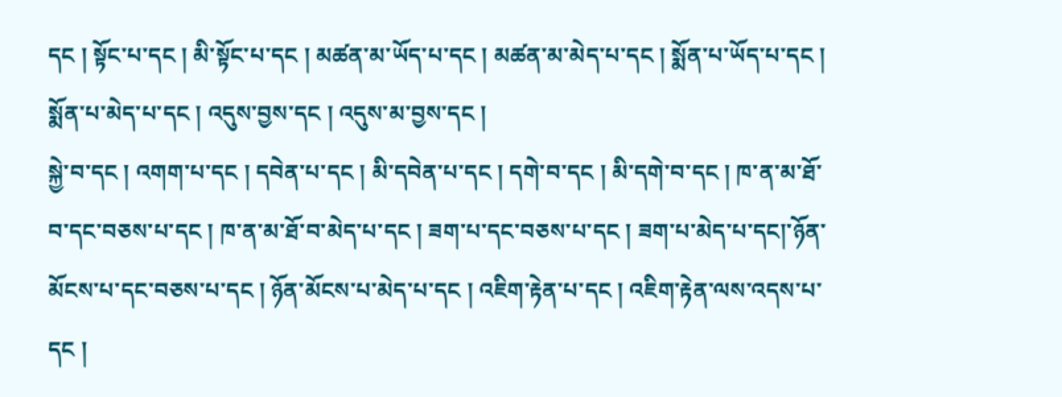དང ། སྟོང་པ་དང ། མི་སྟོང་པ་དང ། མཚན་མ་ཡོད་པ་དང ། མཚན་མ་མེད་པ་དང ། སྨོན་པ་ཡོད་པ་དང ། སྨོན་པ་མེད་པ་དང ། འདུས་བྱས་དང ། འདུས་མ་བྱས་དང །
སྐྱེ་བ་དང ། འགག་པ་དང ། དབེན་པ་དང ། མི་དབེན་པ་དང ། དགེ་བ་དང ། མི་དགེ་བ་དང ། ཁ་ན་མ་ཐོ་བ་དང་བཅས་པ་དང ། ཁ་ན་མ་ཐོ་བ་མེད་པ་དང ། ཟག་པ་དང་བཅས་པ་དང ། ཟག་པ་མེད་པ་དང།་ཉོན་མོངས་པ་དང་བཅས་པ་དང ། ཉོན་མོངས་པ་མེད་པ་དང ། འཇིག་རྟེན་པ་དང ། འཇིག་རྟེན་ལས་འདས་པ་དང །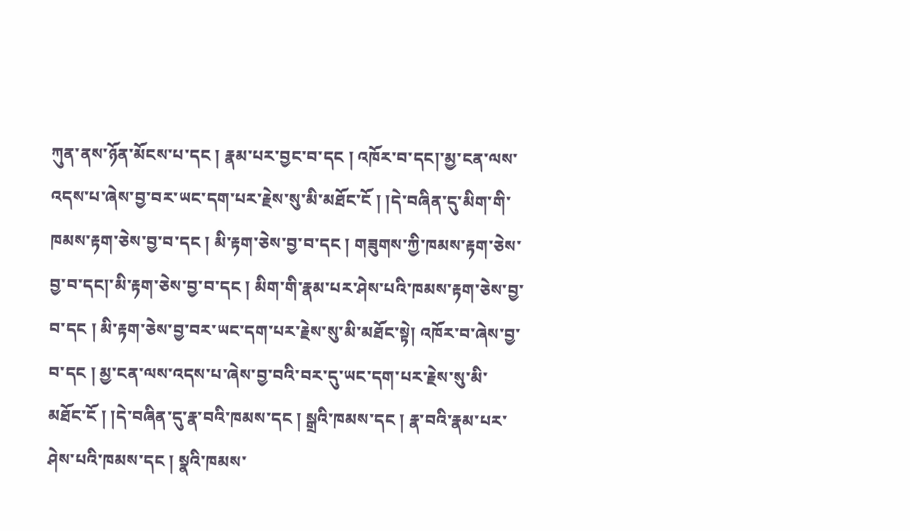ཀུན་ནས་ཉོན་མོངས་པ་དང ། རྣམ་པར་བྱང་བ་དང ། འཁོར་བ་དང།་མྱ་ངན་ལས་འདས་པ་ཞེས་བྱ་བར་ཡང་དག་པར་རྗེས་སུ་མི་མཐོང་ངོ ། །དེ་བཞིན་དུ་མིག་གི་ཁམས་རྟག་ཅེས་བྱ་བ་དང ། མི་རྟག་ཅེས་བྱ་བ་དང ། གཟུགས་ཀྱི་ཁམས་རྟག་ཅེས་བྱ་བ་དང།་མི་རྟག་ཅེས་བྱ་བ་དང ། མིག་གི་རྣམ་པར་ཤེས་པའི་ཁམས་རྟག་ཅེས་བྱ་བ་དང ། མི་རྟག་ཅེས་བྱ་བར་ཡང་དག་པར་རྗེས་སུ་མི་མཐོང་སྟེ། འཁོར་བ་ཞེས་བྱ་བ་དང ། མྱ་ངན་ལས་འདས་པ་ཞེས་བྱ་བའི་བར་དུ་ཡང་དག་པར་རྗེས་སུ་མི་མཐོང་ངོ ། །དེ་བཞིན་དུ་རྣ་བའི་ཁམས་དང ། སྒྲའི་ཁམས་དང ། རྣ་བའི་རྣམ་པར་ཤེས་པའི་ཁམས་དང ། སྣའི་ཁམས་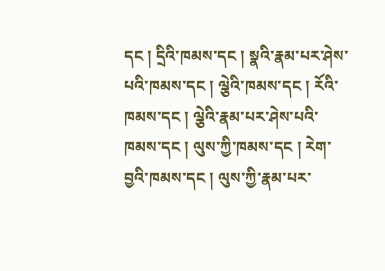དང ། དྲིའི་ཁམས་དང ། སྣའི་རྣམ་པར་ཤེས་པའི་ཁམས་དང ། ལྕེའི་ཁམས་དང ། རོའི་ཁམས་དང ། ལྕེའི་རྣམ་པར་ཤེས་པའི་ཁམས་དང ། ལུས་ཀྱི་ཁམས་དང ། རེག་བྱའི་ཁམས་དང ། ལུས་ཀྱི་རྣམ་པར་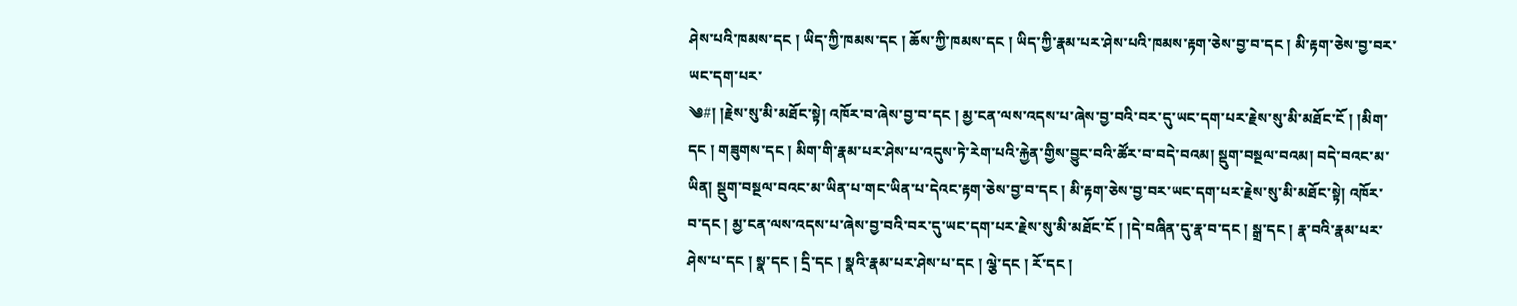ཤེས་པའི་ཁམས་དང ། ཡིད་ཀྱི་ཁམས་དང ། ཆོས་ཀྱི་ཁམས་དང ། ཡིད་ཀྱི་རྣམ་པར་ཤེས་པའི་ཁམས་རྟག་ཅེས་བྱ་བ་དང ། མི་རྟག་ཅེས་བྱ་བར་ཡང་དག་པར་
༄#། །རྗེས་སུ་མི་མཐོང་སྟེ། འཁོར་བ་ཞེས་བྱ་བ་དང ། མྱ་ངན་ལས་འདས་པ་ཞེས་བྱ་བའི་བར་དུ་ཡང་དག་པར་རྗེས་སུ་མི་མཐོང་ངོ ། །མིག་དང ། གཟུགས་དང ། མིག་གི་རྣམ་པར་ཤེས་པ་འདུས་ཏེ་རེག་པའི་རྐྱེན་གྱིས་བྱུང་བའི་ཚོར་བ་བདེ་བའམ། སྡུག་བསྔལ་བའམ། བདེ་བའང་མ་ཡིན། སྡུག་བསྔལ་བའང་མ་ཡིན་པ་གང་ཡིན་པ་དེའང་རྟག་ཅེས་བྱ་བ་དང ། མི་རྟག་ཅེས་བྱ་བར་ཡང་དག་པར་རྗེས་སུ་མི་མཐོང་སྟེ། འཁོར་བ་དང ། མྱ་ངན་ལས་འདས་པ་ཞེས་བྱ་བའི་བར་དུ་ཡང་དག་པར་རྗེས་སུ་མི་མཐོང་ངོ ། །དེ་བཞིན་དུ་རྣ་བ་དང ། སྒྲ་དང ། རྣ་བའི་རྣམ་པར་ཤེས་པ་དང ། སྣ་དང ། དྲི་དང ། སྣའི་རྣམ་པར་ཤེས་པ་དང ། ལྕེ་དང ། རོ་དང །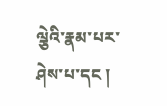ལྕེའི་རྣམ་པར་ཤེས་པ་དང །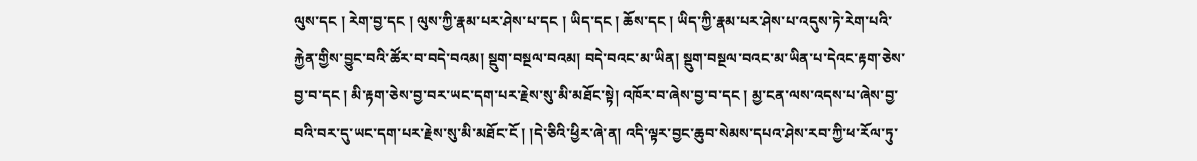ལུས་དང ། རེག་བྱ་དང ། ལུས་ཀྱི་རྣམ་པར་ཤེས་པ་དང ། ཡིད་དང ། ཆོས་དང ། ཡིད་ཀྱི་རྣམ་པར་ཤེས་པ་འདུས་ཏེ་རེག་པའི་རྐྱེན་གྱིས་བྱུང་བའི་ཚོར་བ་བདེ་བའམ། སྡུག་བསྔལ་བའམ། བདེ་བའང་མ་ཡིན། སྡུག་བསྔལ་བའང་མ་ཡིན་པ་དེའང་རྟག་ཅེས་བྱ་བ་དང ། མི་རྟག་ཅེས་བྱ་བར་ཡང་དག་པར་རྗེས་སུ་མི་མཐོང་སྟེ། འཁོར་བ་ཞེས་བྱ་བ་དང ། མྱ་ངན་ལས་འདས་པ་ཞེས་བྱ་བའི་བར་དུ་ཡང་དག་པར་རྗེས་སུ་མི་མཐོང་ངོ ། །དེ་ཅིའི་ཕྱིར་ཞེ་ན། འདི་ལྟར་བྱང་ཆུབ་སེམས་དཔའ་ཤེས་རབ་ཀྱི་ཕ་རོལ་ཏུ་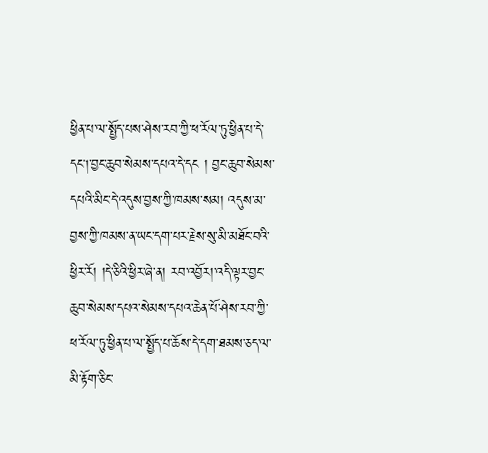ཕྱིན་པ་ལ་སྤྱོད་པས་ཤེས་རབ་ཀྱི་ཕ་རོལ་ཏུ་ཕྱིན་པ་དེ་
དང།་བྱང་ཆུབ་སེམས་དཔའ་དེ་དང ། བྱང་ཆུབ་སེམས་དཔའི་མིང་དེ་འདུས་བྱས་ཀྱི་ཁམས་སམ། འདུས་མ་བྱས་ཀྱི་ཁམས་ན་ཡང་དག་པར་རྗེས་སུ་མི་མཐོང་བའི་ཕྱིར་རོ། །དེ་ཅིའི་ཕྱིར་ཞེ་ན། རབ་འབྱོར།་འདི་ལྟར་བྱང་ཆུབ་སེམས་དཔའ་སེམས་དཔའ་ཆེན་པོ་ཤེས་རབ་ཀྱི་ཕ་རོལ་ཏུ་ཕྱིན་པ་ལ་སྤྱོད་པ་ཆོས་དེ་དག་ཐམས་ཅད་ལ་མི་རྟོག་ཅིང་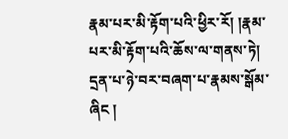རྣམ་པར་མི་རྟོག་པའི་ཕྱིར་རོ། །རྣམ་པར་མི་རྟོག་པའི་ཆོས་ལ་གནས་ཏེ། དྲན་པ་ཉེ་བར་བཞག་པ་རྣམས་སྒོམ་ཞིང །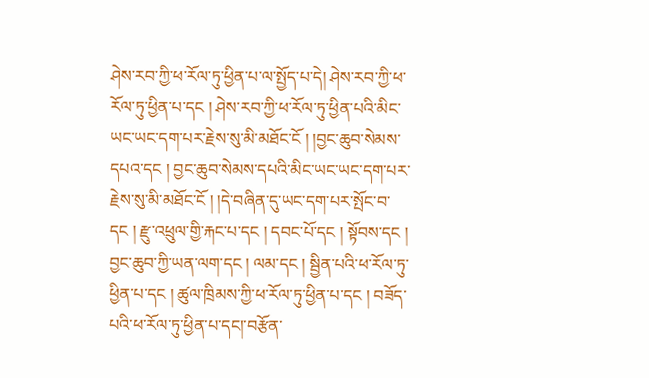ཤེས་རབ་ཀྱི་ཕ་རོལ་ཏུ་ཕྱིན་པ་ལ་སྤྱོད་པ་དེ། ཤེས་རབ་ཀྱི་ཕ་རོལ་ཏུ་ཕྱིན་པ་དང ། ཤེས་རབ་ཀྱི་ཕ་རོལ་ཏུ་ཕྱིན་པའི་མིང་ཡང་ཡང་དག་པར་རྗེས་སུ་མི་མཐོང་ངོ ། །བྱང་ཆུབ་སེམས་དཔའ་དང ། བྱང་ཆུབ་སེམས་དཔའི་མིང་ཡང་ཡང་དག་པར་རྗེས་སུ་མི་མཐོང་ངོ ། །དེ་བཞིན་དུ་ཡང་དག་པར་སྤོང་བ་དང ། རྫུ་འཕྲུལ་གྱི་རྐང་པ་དང ། དབང་པོ་དང ། སྟོབས་དང ། བྱང་ཆུབ་ཀྱི་ཡན་ལག་དང ། ལམ་དང ། སྦྱིན་པའི་ཕ་རོལ་ཏུ་ཕྱིན་པ་དང ། ཚུལ་ཁྲིམས་ཀྱི་ཕ་རོལ་ཏུ་ཕྱིན་པ་དང ། བཟོད་པའི་ཕ་རོལ་ཏུ་ཕྱིན་པ་དང།་བརྩོན་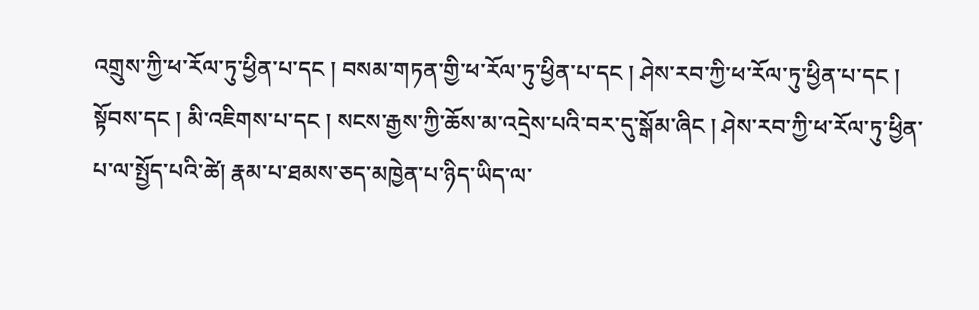འགྲུས་ཀྱི་ཕ་རོལ་ཏུ་ཕྱིན་པ་དང ། བསམ་གཏན་གྱི་ཕ་རོལ་ཏུ་ཕྱིན་པ་དང ། ཤེས་རབ་ཀྱི་ཕ་རོལ་ཏུ་ཕྱིན་པ་དང ། སྟོབས་དང ། མི་འཇིགས་པ་དང ། སངས་རྒྱས་ཀྱི་ཆོས་མ་འདྲེས་པའི་བར་དུ་སྒོམ་ཞིང ། ཤེས་རབ་ཀྱི་ཕ་རོལ་ཏུ་ཕྱིན་པ་ལ་སྤྱོད་པའི་ཚེ། རྣམ་པ་ཐམས་ཅད་མཁྱེན་པ་ཉིད་ཡིད་ལ་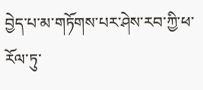བྱེད་པ་མ་གཏོགས་པར་ཤེས་རབ་ཀྱི་ཕ་རོལ་ཏུ་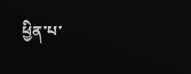ཕྱིན་པ་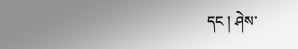དང ། ཤེས་